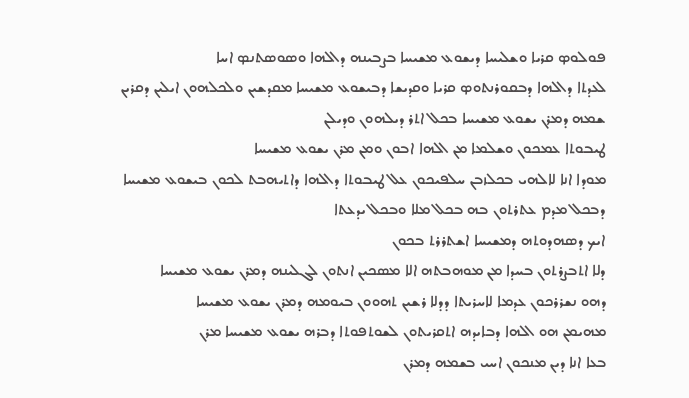ܦܘܠܘܤ ܩܪܝܐ ܘܫܠܝܚܐ ܕܝܫܘܥ ܡܫܝܚܐ ܒܨܒܝܢܗ ܕܐܠܗܐ ܘܤܘܤܬܢܤ ܐܚܐ
ܠܥܕܬܐ ܕܐܠܗܐ ܕܒܩܘܪܢܬܘܤ ܩܪܝܐ ܘܩܕܝܫܐ ܕܒܝܫܘܥ ܡܫܝܚܐ ܡܩܕܫܝܢ ܘܠܟܠܗܘܢ ܐܝܠܝܢ ܕܩܪܝܢ ܫܡܗ ܕܡܪܢ ܝܫܘܥ ܡܫܝܚܐ ܒܟܠ ܐܬܪ ܕܝܠܗܘܢ ܘܕܝܠܢ
ܛܝܒܘܬܐ ܥܡܟܘܢ ܘܫܠܡܐ ܡܢ ܐܠܗܐ ܐܒܘܢ ܘܡܢ ܡܪܢ ܝܫܘܥ ܡܫܝܚܐ
ܡܘܕܐ ܐܢܐ ܠܐܠܗܝ ܒܟܠܙܒܢ ܚܠܦܝܟܘܢ ܥܠ ܛܝܒܘܬܐ ܕܐܠܗܐ ܕܐܬܝܗܒܬ ܠܟܘܢ ܒܝܫܘܥ ܡܫܝܚܐ
ܕܒܟܠ ܡܕܡ ܥܬܪܬܘܢ ܒܗ ܒܟܠ ܡܠܐ ܘܒܟܠ ܝܕܥܬܐ
ܐܝܟ ܕܤܗܕܘܬܗ ܕܡܫܝܚܐ ܐܫܬܪܪܬ ܒܟܘܢ
ܕܠܐ ܐܬܒܨܪܬܘܢ ܒܚܕܐ ܡܢ ܡܘܗܒܬܗ ܐܠܐ ܡܤܟܝܢ ܐܢܬܘܢ ܠܓܠܝܢܗ ܕܡܪܢ ܝܫܘܥ ܡܫܝܚܐ
ܕܗܘ ܢܫܪܪܟܘܢ ܥܕܡܐ ܠܐܚܪܝܬܐ ܕܕܠܐ ܪܫܝܢ ܬܗܘܘܢ ܒܝܘܡܗ ܕܡܪܢ ܝܫܘܥ ܡܫܝܚܐ
ܡܗܝܡܢ ܗܘ ܐܠܗܐ ܕܒܐܝܕܗ ܐܬܩܪܝܬܘܢ ܠܫܘܬܦܘܬܐ ܕܒܪܗ ܝܫܘܥ ܡܫܝܚܐ ܡܪܢ
ܒܥܐ ܐܢܐ ܕܝܢ ܡܢܟܘܢ ܐܚܝ ܒܫܡܗ ܕܡܪܢ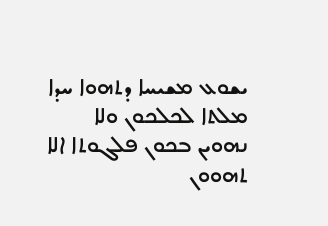ܝܫܘܥ ܡܫܝܚܐ ܕܬܗܘܐ ܚܕܐ ܡܠܬܐ ܠܟܠܟܘܢ ܘܠܐ ܢܗܘܝܢ ܒܟܘܢ ܦܠܓܘܬܐ ܐܠܐ ܬܗܘܘܢ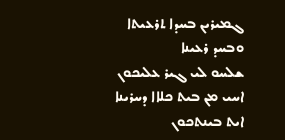ܓܡܝܪܝܢ ܒܚܕܐ ܬܪܥܝܬܐ ܘܒܚܕ ܪܥܝܢܐ
ܫܠܚܘ ܠܝ ܓܝܪ ܥܠܝܟܘܢ ܐܚܝ ܡܢ ܒܝܬ ܟܠܐܐ ܕܚܪܝܢܐ ܐܝܬ ܒܝܢܬܟܘܢ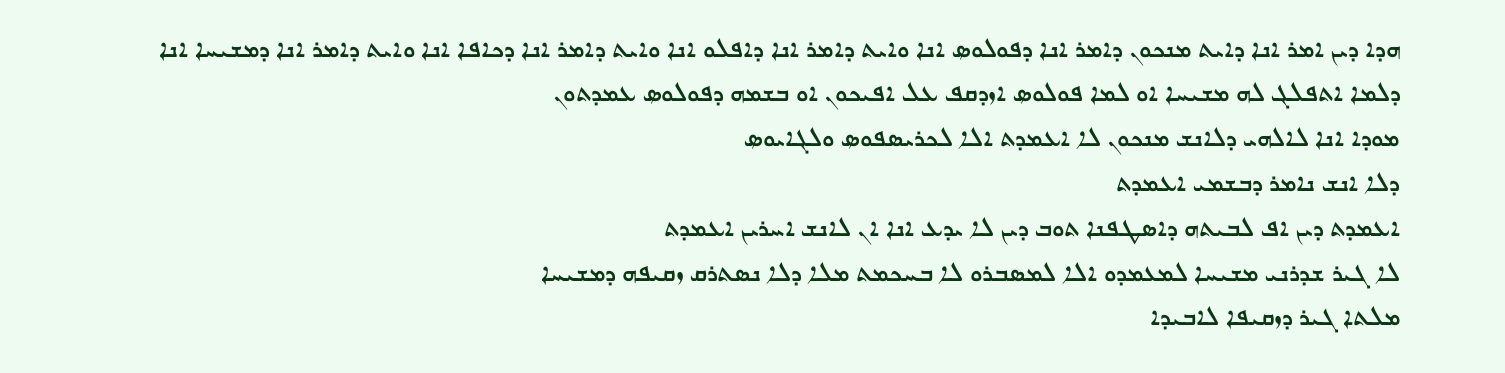ܗܕܐ ܕܝܢ ܐܡܪ ܐܢܐ ܕܐܝܬ ܡܢܟܘܢ ܕܐܡܪ ܐܢܐ ܕܦܘܠܘܤ ܐܢܐ ܘܐܝܬ ܕܐܡܪ ܐܢܐ ܕܐܦܠܘ ܐܢܐ ܘܐܝܬ ܕܐܡܪ ܐܢܐ ܕܟܐܦܐ ܐܢܐ ܘܐܝܬ ܕܐܡܪ ܐܢܐ ܕܡܫܝܚܐ ܐܢܐ
ܕܠܡܐ ܐܬܦܠܓ ܠܗ ܡܫܝܚܐ ܐܘ ܠܡܐ ܦܘܠܘܤ ܐܙܕܩܦ ܥܠ ܐܦܝܟܘܢ ܐܘ ܒܫܡܗ ܕܦܘܠܘܤ ܥܡܕܬܘܢ
ܡܘܕܐ ܐܢܐ ܠܐܠܗܝ ܕܠܐܢܫ ܡܢܟܘܢ ܠܐ ܐܥܡܕܬ ܐܠܐ ܠܟܪܝܤܦܘܤ ܘܠܓܐܝܘܤ
ܕܠܐ ܐܢܫ ܢܐܡܪ ܕܒܫܡܝ ܐܥܡܕܬ
ܐܥܡܕܬ ܕܝܢ ܐܦ ܠܒܝܬܗ ܕܐܤܛܦܢܐ ܬܘܒ ܕܝܢ ܠܐ ܝܕܥ ܐܢܐ ܐܢ ܠܐܢܫ ܐܚܪܝܢ ܐܥܡܕܬ
ܠܐ ܓܝܪ ܫܕܪܢܝ ܡܫܝܚܐ ܠܡܥܡܕܘ ܐܠܐ ܠܡܤܒܪܘ ܠܐ ܒܚܟܡܬ ܡܠܐ ܕܠܐ ܢܤܬܪܩ ܙܩܝܦܗ ܕܡܫܝܚܐ
ܡܠܬܐ ܓܝܪ ܕܙܩܝܦܐ ܠܐܒܝܕܐ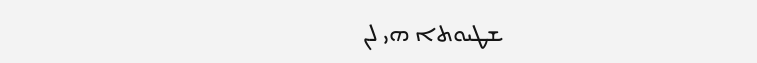ܫܛܝܘܬܐ ܗܝ ܠܢ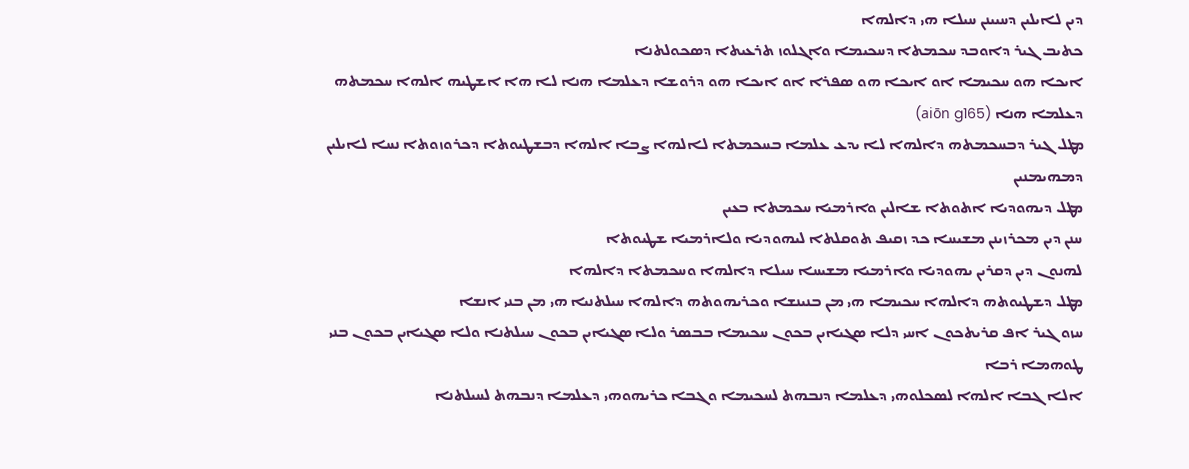ܕܝܢ ܠܐܝܠܝܢ ܕܚܝܝܢܢ ܚܝܠܐ ܗܝ ܕܐܠܗܐ
ܟܬܝܒ ܓܝܪ ܕܐܘܒܕ ܚܟܡܬܐ ܕܚܟܝܡܐ ܘܐܓܠܘܙ ܬܪܥܝܬܐ ܕܤܟܘܠܬܢܐ
ܐܝܟܐ ܗܘ ܚܟܝܡܐ ܐܘ ܐܝܟܐ ܗܘ ܤܦܪܐ ܐܘ ܐܝܟܐ ܗܘ ܕܪܘܫܐ ܕܥܠܡܐ ܗܢܐ ܠܐ ܗܐ ܐܫܛܝܗ ܐܠܗܐ ܚܟܡܬܗ ܕܥܠܡܐ ܗܢܐ (aiōn g165)
ܡܛܠ ܓܝܪ ܕܒܚܟܡܬܗ ܕܐܠܗܐ ܠܐ ܝܕܥ ܥܠܡܐ ܒܚܟܡܬܐ ܠܐܠܗܐ ܨܒܐ ܐܠܗܐ ܕܒܫܛܝܘܬܐ ܕܟܪܘܙܘܬܐ ܢܚܐ ܠܐܝܠܝܢ ܕܡܗܝܡܢܝܢ
ܡܛܠ ܕܝܗܘܕܝܐ ܐܬܘܬܐ ܫܐܠܝܢ ܘܐܪܡܝܐ ܚܟܡܬܐ ܒܥܝܢ
ܚܢܢ ܕܝܢ ܡܟܪܙܝܢܢ ܡܫܝܚܐ ܟܕ ܙܩܝܦ ܬܘܩܠܬܐ ܠܝܗܘܕܝܐ ܘܠܐܪܡܝܐ ܫܛܝܘܬܐ
ܠܗܢܘܢ ܕܝܢ ܕܩܪܝܢ ܝܗܘܕܝܐ ܘܐܪܡܝܐ ܡܫܝܚܐ ܚܝܠܐ ܕܐܠܗܐ ܘܚܟܡܬܐ ܕܐܠܗܐ
ܡܛܠ ܕܫܛܝܘܬܗ ܕܐܠܗܐ ܚܟܝܡܐ ܗܝ ܡܢ ܒܢܝܢܫܐ ܘܟܪܝܗܘܬܗ ܕܐܠܗܐ ܚܝܠܬܢܝܐ ܗܝ ܡܢ ܒܢܝ ܐܢܫܐ
ܚܙܘ ܓܝܪ ܐܦ ܩܪܝܬܟܘܢ ܐܚܝ ܕܠܐ ܤܓܝܐܝܢ ܒܟܘܢ ܚܟܝܡܐ ܒܒܤܪ ܘܠܐ ܤܓܝܐܝܢ ܒܟܘܢ ܚܝܠܬܢܐ ܘܠܐ ܤܓܝܐܝܢ ܒܟܘܢ ܒܢܝ ܛܘܗܡܐ ܪܒܐ
ܐܠܐ ܓܒܐ ܐܠܗܐ ܠܤܟܠܘܗܝ ܕܥܠܡܐ ܕܢܒܗܬ ܠܚܟܝܡܐ ܘܓܒܐ ܟܪܝܗܘܗܝ ܕܥܠܡܐ ܕܢܒܗܬ ܠܚܝܠܬܢܐ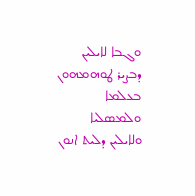ܘܓܒܐ ܠܐܝܠܝܢ ܕܒܨܝܪ ܛܘܗܡܗܘܢ ܒܥܠܡܐ ܘܠܡܤܠܝܐ ܘܠܐܝܠܝܢ ܕܠܝܬ ܐܢܘܢ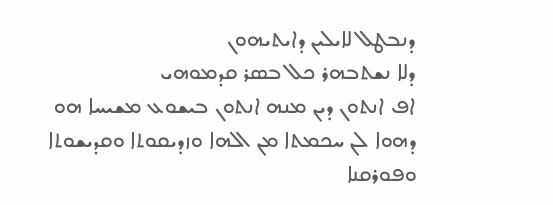ܕܢܒܛܠ ܠܐܝܠܝܢ ܕܐܝܬܝܗܘܢ
ܕܠܐ ܢܫܬܒܗܪ ܟܠ ܒܤܪ ܩܕܡܘܗܝ
ܐܦ ܐܢܬܘܢ ܕܝܢ ܡܢܗ ܐܢܬܘܢ ܒܝܫܘܥ ܡܫܝܚܐ ܗܘ ܕܗܘܐ ܠܢ ܚܟܡܬܐ ܡܢ ܐܠܗܐ ܘܙܕܝܩܘܬܐ ܘܩܕܝܫܘܬܐ ܘܦܘܪܩܢܐ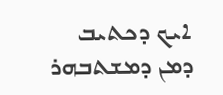ܐܝܟ ܕܟܬܝܒ ܕܡܢ ܕܡܫܬܒܗܪ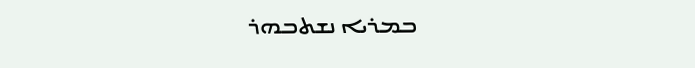ܒܡܪܝܐ ܢܫܬܒܗܪ